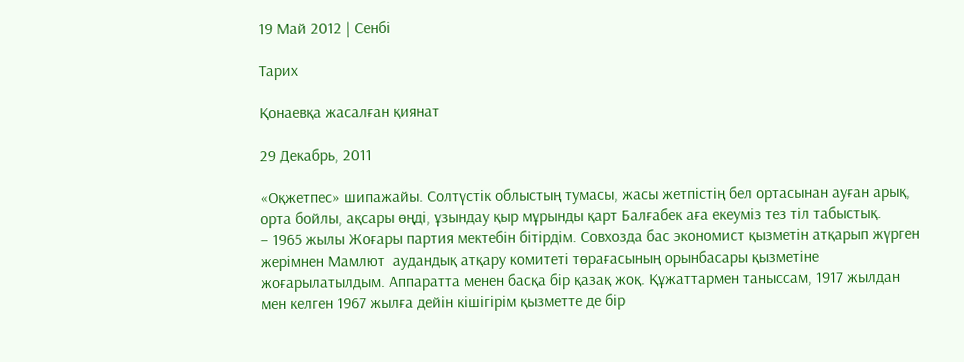19 Май 2012 | Сенбі

Тарих

Қонаевқа жасалған қиянат

29 Декабрь, 2011

«Оқжетпес» шипажайы. Солтүстік облыстың тумасы, жасы жетпістің бел ортасынан ауған арық, орта бойлы, ақсары өңді, ұзындау қыр мұрынды қарт Балғабек аға екеуміз тез тіл табыстық.
– 1965 жылы Жоғары партия мектебін бітірдім. Совхозда бас экономист қызметін атқарып жүрген жерімнен Мамлют  аудандық атқару комитеті төрағасының орынбасары қызметіне жоғарылатылдым. Аппаратта менен басқа бір қазақ жоқ. Құжаттармен таныссам, 1917 жылдан мен келген 1967 жылға дейін кішігірім қызметте де бір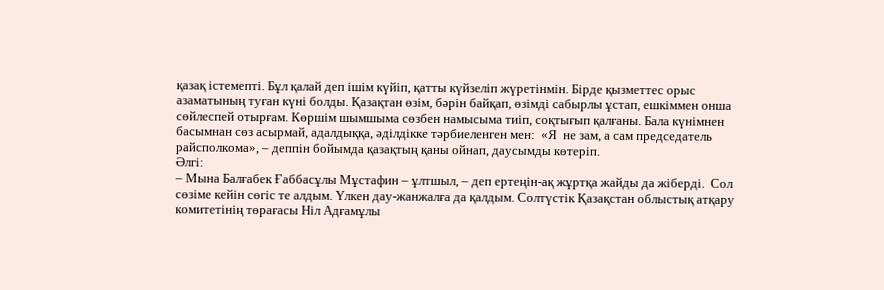қазақ істемепті. Бұл қалай деп ішім күйіп, қатты күйзеліп жүретінмін. Бірде қызметтес орыс азаматының туған күні болды. Қазақтан өзім, бәрін байқап, өзімді сабырлы ұстап, ешкіммен онша сөйлеспей отырғам. Көршім шымшыма сөзбен намысыма тиіп, соқтығып қалғаны. Бала күнімнен басымнан сөз асырмай, адалдыққа, әділдікке тәрбиеленген мен:  «Я  не зам, а сам председатель райсполкома», – деппін бойымда қазақтың қаны ойнап, даусымды көтеріп.
Әлгі:
– Мына Балғабек Ғаббасұлы Мұстафин – ұлтшыл, – деп ертеңін-ақ жұртқа жайды да жіберді.  Сол сөзіме кейін сөгіс те алдым. Үлкен дау-жанжалға да қалдым. Солтүстік Қазақстан облыстық атқару комитетінің төрағасы Ніл Адғамұлы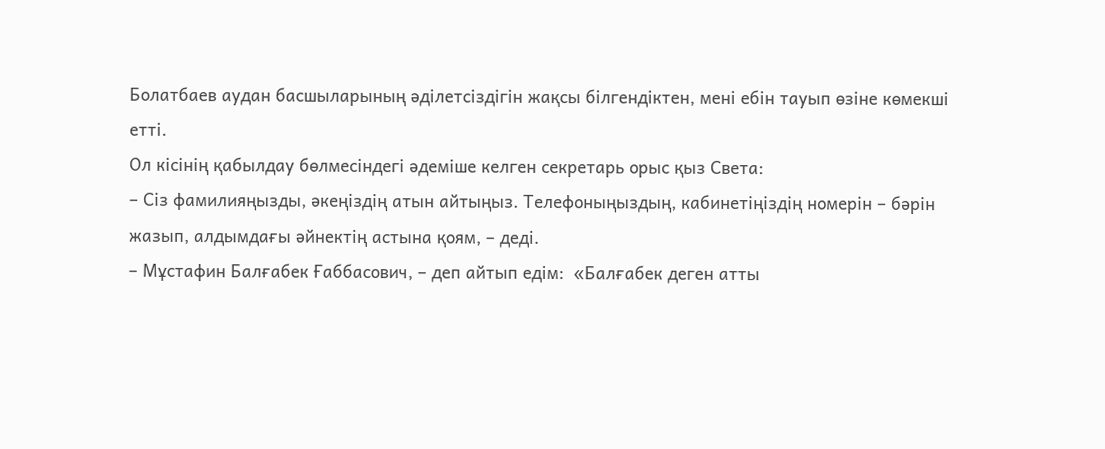Болатбаев аудан басшыларының әділетсіздігін жақсы білгендіктен, мені ебін тауып өзіне көмекші етті.
Ол кісінің қабылдау бөлмесіндегі әдеміше келген секретарь орыс қыз Света:
– Сіз фамилияңызды, әкеңіздің атын айтыңыз. Телефоныңыздың, кабинетіңіздің номерін – бәрін жазып, алдымдағы әйнектің астына қоям, – деді.
– Мұстафин Балғабек Ғаббасович, – деп айтып едім:  «Балғабек деген атты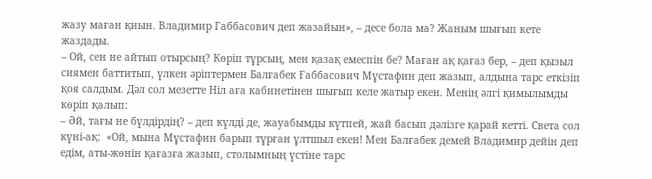жазу маған қиын. Владимир Габбасович деп жазайын», – десе бола ма? Жаным шығып кете жаздады.
– Ой, сен не айтып отырсың? Көріп тұрсың, мен қазақ емеспін бе? Маған ақ қағаз бер, – деп қызыл сиямен баттитып, үлкен әріптермен Балғабек Ғаббасович Мұстафин деп жазып, алдына тарс еткізіп қоя салдым. Дәл сол мезетте Ніл аға кабинетінен шығып келе жатыр екен. Менің әлгі қимылымды көріп қалып:
– Әй, тағы не бүлдірдің? – деп күлді де, жауабымды күтпей, жай басып дәлізге қарай кетті. Света сол күні-ақ:  «Ой, мына Мұстафин барып тұрған ұлтшыл екен! Мен Балғабек демей Владимир дейін деп едім, аты-жөнін қағазға жазып, столымның үстіне тарс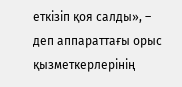еткізіп қоя салды», – деп аппараттағы орыс қызметкерлерінің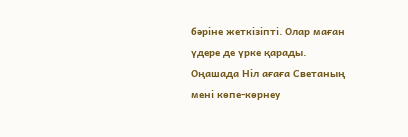бәріне жеткізіпті. Олар маған үдере де үрке қарады.
Оңашада Ніл ағаға Светаның мені көпе-көрнеу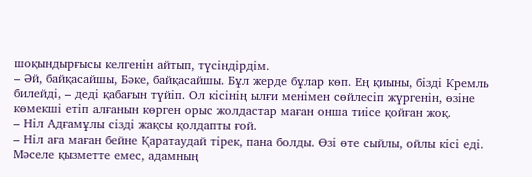шоқындырғысы келгенін айтып, түсіндірдім.
– Әй, байқасайшы, Бәке, байқасайшы. Бұл жерде бұлар көп. Ең қиыны, бізді Кремль билейді, – деді қабағын түйіп. Ол кісінің ылғи менімен сөйлесіп жүргенін, өзіне көмекші етіп алғанын көрген орыс жолдастар маған онша тиісе қойған жоқ.
– Ніл Адғамұлы сізді жақсы қолдапты ғой.
– Ніл аға маған бейне Қаратаудай тірек, пана болды. Өзі өте сыйлы, ойлы кісі еді. Мәселе қызметте емес, адамның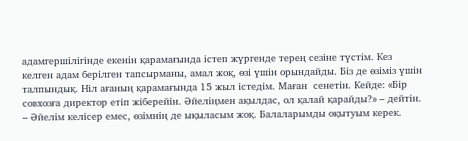адамгершілігінде екенін қарамағында істеп жүргенде терең сезіне түстім. Кез келген адам берілген тапсырманы, амал жоқ, өзі үшін орындайды. Біз де өзіміз үшін талпындық. Ніл ағаның қарамағында 15 жыл істедім. Маған  сенетін. Кейде: «Бір совхозға директор етіп жіберейін. Әйеліңмен ақылдас, ол қалай қарайды?» – дейтін.
– Әйелім келісер емес, өзімнің де ықыласым жоқ. Балаларымды оқытуым керек.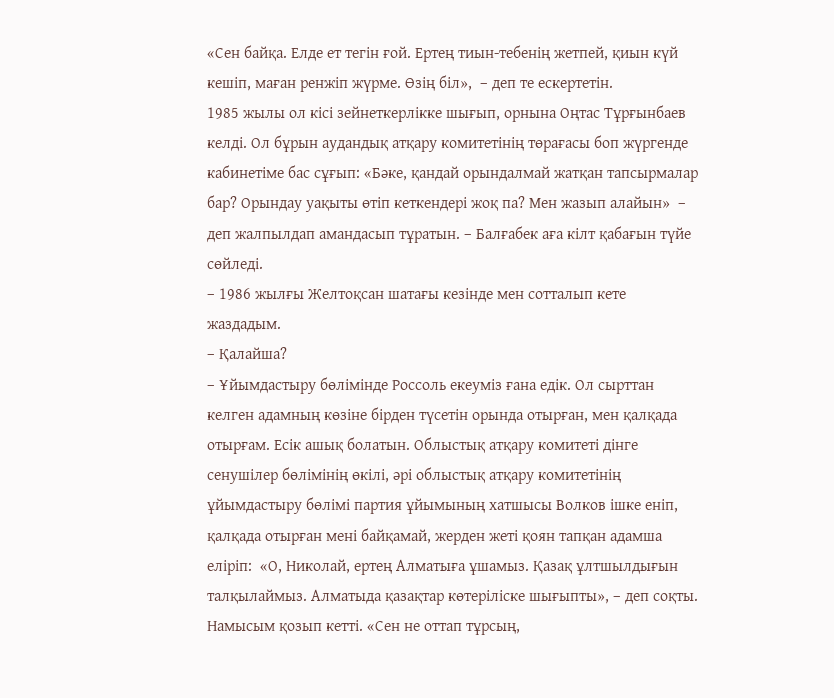«Сен байқа. Елде ет тегін ғой. Ертең тиын-тебенің жетпей, қиын күй кешіп, маған ренжіп жүрме. Өзің біл»,  – деп те ескертетін.
1985 жылы ол кісі зейнеткерлікке шығып, орнына Оңтас Тұрғынбаев келді. Ол бұрын аудандық атқару комитетінің төрағасы боп жүргенде кабинетіме бас сұғып: «Бәке, қандай орындалмай жатқан тапсырмалар бар? Орындау уақыты өтіп кеткендері жоқ па? Мен жазып алайын»  – деп жалпылдап амандасып тұратын. – Балғабек аға кілт қабағын түйе сөйледі.
– 1986 жылғы Желтоқсан шатағы кезінде мен сотталып кете жаздадым.
– Қалайша?
– Ұйымдастыру бөлімінде Россоль екеуміз ғана едік. Ол сырттан келген адамның көзіне бірден түсетін орында отырған, мен қалқада отырғам. Есік ашық болатын. Облыстық атқару комитеті дінге сенушілер бөлімінің өкілі, әрі облыстық атқару комитетінің ұйымдастыру бөлімі партия ұйымының хатшысы Волков ішке еніп, қалқада отырған мені байқамай, жерден жеті қоян тапқан адамша еліріп:  «О, Николай, ертең Алматыға ұшамыз. Қазақ ұлтшылдығын талқылаймыз. Алматыда қазақтар көтеріліске шығыпты», – деп соқты. Намысым қозып кетті. «Сен не оттап тұрсың,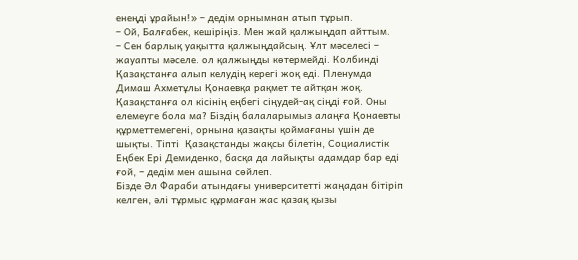енеңді ұрайын!» – дедім орнымнан атып тұрып.
– Ой, Балғабек, кешіріңіз. Мен жай қалжыңдап айттым.
– Сен барлық уақытта қалжыңдайсың. Ұлт мәселесі – жауапты мәселе. ол қалжыңды көтермейді. Колбинді Қазақстанға алып келудің керегі жоқ еді. Пленумда Димаш Ахметұлы Қонаевқа рақмет те айтқан жоқ. Қазақстанға ол кісінің еңбегі сіңудей-ақ сіңді ғой. Оны елемеуге бола ма? Біздің балаларымыз алаңға Қонаевты құрметтемегені, орнына қазақты қоймағаны үшін де шықты. Тіпті  Қазақстанды жақсы білетін, Социалистік Еңбек Ері Демиденко, басқа да лайықты адамдар бар еді ғой, – дедім мен ашына сөйлеп.
Бізде Әл Фараби атындағы университетті жаңадан бітіріп келген, әлі тұрмыс құрмаған жас қазақ қызы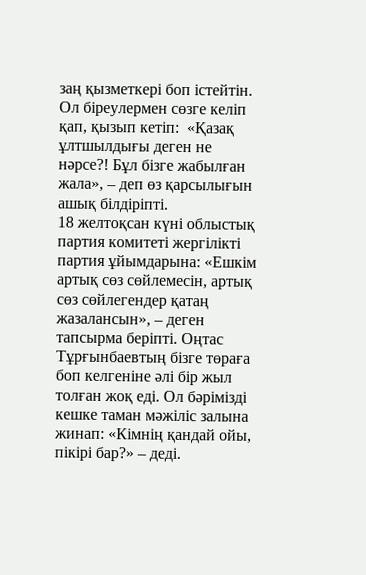заң қызметкері боп істейтін. Ол біреулермен сөзге келіп қап, қызып кетіп:  «Қазақ ұлтшылдығы деген не нәрсе?! Бұл бізге жабылған жала», – деп өз қарсылығын ашық білдіріпті.
18 желтоқсан күні облыстық  партия комитеті жергілікті партия ұйымдарына: «Ешкім артық сөз сөйлемесін, артық сөз сөйлегендер қатаң жазалансын», – деген тапсырма беріпті. Оңтас Тұрғынбаевтың бізге төраға боп келгеніне әлі бір жыл толған жоқ еді. Ол бәрімізді кешке таман мәжіліс залына жинап: «Кімнің қандай ойы, пікірі бар?» – деді.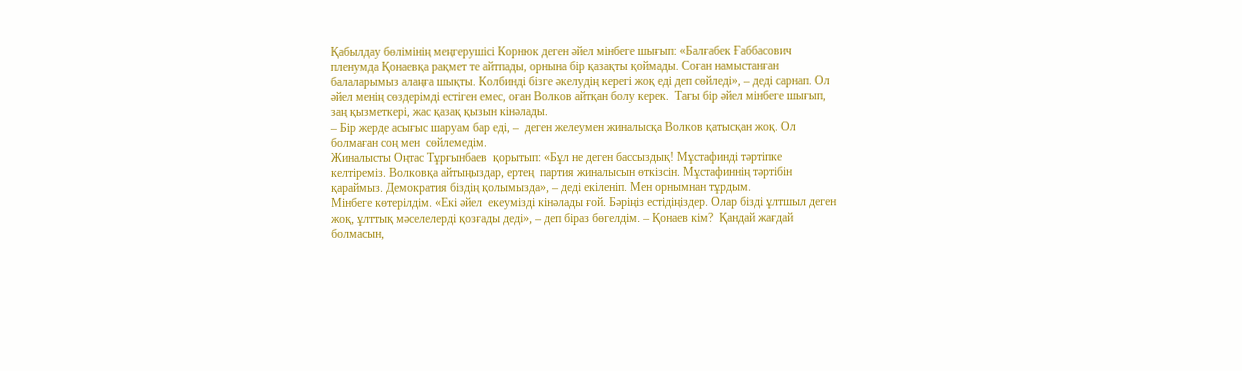Қабылдау бөлімінің меңгерушісі Корнюк деген әйел мінбеге шығып: «Балғабек Ғаббасович  пленумда Қонаевқа рақмет те айтпады, орнына бір қазақты қоймады. Соған намыстанған балаларымыз алаңға шықты. Колбинді бізге әкелудің керегі жоқ еді деп сөйледі», – деді сарнап. Ол әйел менің сөздерімді естіген емес, оған Волков айтқан болу керек.  Тағы бір әйел мінбеге шығып,  заң қызметкері, жас қазақ қызын кінәлады.
– Бір жерде асығыс шаруам бар еді, –  деген желеумен жиналысқа Волков қатысқан жоқ. Ол  болмаған соң мен  сөйлемедім.
Жиналысты Оңтас Тұрғынбаев  қорытып: «Бұл не деген бассыздық! Мұстафинді тәртіпке келтіреміз. Волковқа айтыңыздар, ертең  партия жиналысын өткізсін. Мұстафиннің тәртібін қараймыз. Демократия біздің қолымызда», – деді екіленіп. Мен орнымнан тұрдым.
Мінбеге көтерілдім. «Екі әйел  екеумізді кінәлады ғой. Бәріңіз естідіңіздер. Олар бізді ұлтшыл деген жоқ, ұлттық мәселелерді қозғады деді», – деп біраз бөгелдім. – Қонаев кім?  Қандай жағдай болмасын,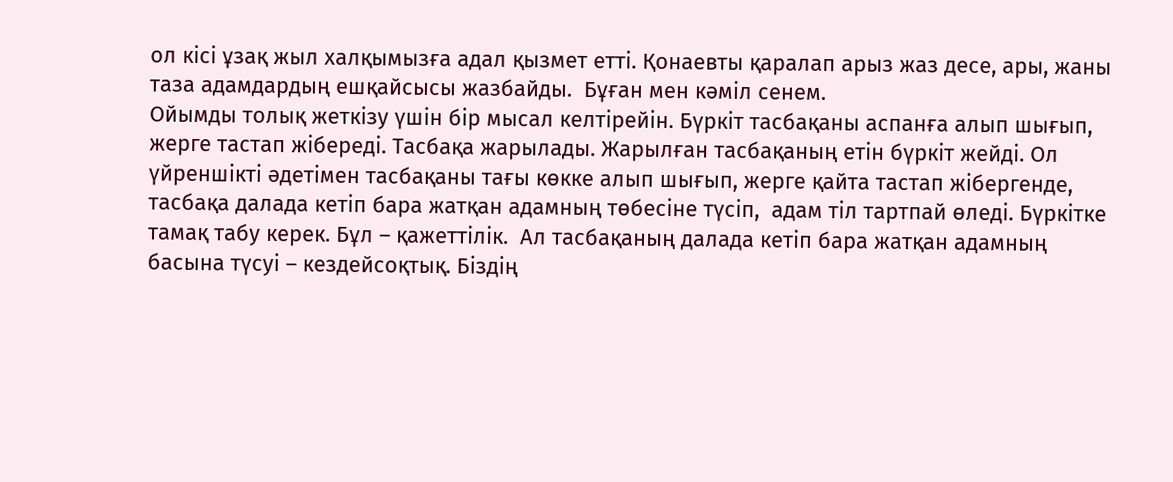ол кісі ұзақ жыл халқымызға адал қызмет етті. Қонаевты қаралап арыз жаз десе, ары, жаны таза адамдардың ешқайсысы жазбайды.  Бұған мен кәміл сенем.
Ойымды толық жеткізу үшін бір мысал келтірейін. Бүркіт тасбақаны аспанға алып шығып, жерге тастап жібереді. Тасбақа жарылады. Жарылған тасбақаның етін бүркіт жейді. Ол үйреншікті әдетімен тасбақаны тағы көкке алып шығып, жерге қайта тастап жібергенде, тасбақа далада кетіп бара жатқан адамның төбесіне түсіп,  адам тіл тартпай өледі. Бүркітке тамақ табу керек. Бұл – қажеттілік.  Ал тасбақаның далада кетіп бара жатқан адамның басына түсуі – кездейсоқтық. Біздің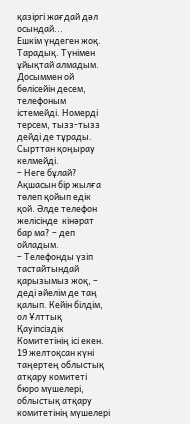қазіргі жағдай дәл осындай...
Ешкім үндеген жоқ. Тарадық. Түнімен ұйықтай алмадым. Досыммен ой бөлісейін десем, телефоным істемейді. Номерді терсем, тызз-тызз дейді де тұрады. Сырттан қоңырау келмейді.
– Неге бұлай? Ақшасын бір жылға төлеп қойып едік қой. Әлде телефон желісінде  кінәрат бар ма? – деп  ойладым.
– Телефонды үзіп тастайтындай қарызымыз жоқ, – деді әйелім де таң қалып. Кейін білдім, ол Ұлттық Қауіпсіздік Комитетінің ісі екен.
19 желтоқсан күні таңертең облыстық атқару комитеті бюро мүшелері, облыстық атқару комитетінің мүшелері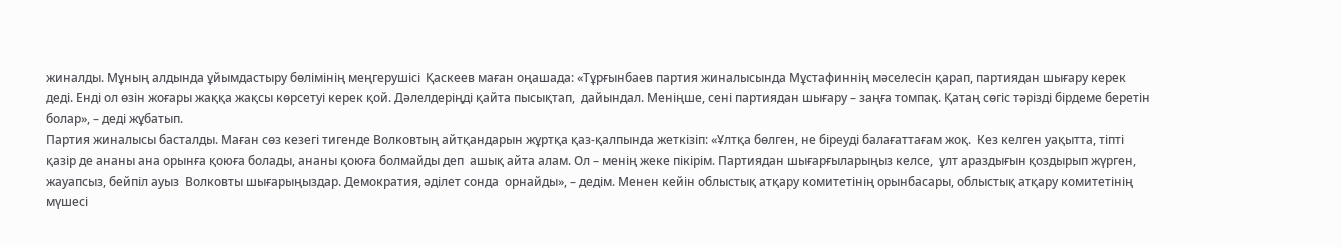жиналды. Мұның алдында ұйымдастыру бөлімінің меңгерушісі  Қаскеев маған оңашада: «Тұрғынбаев партия жиналысында Мұстафиннің мәселесін қарап, партиядан шығару керек деді. Енді ол өзін жоғары жаққа жақсы көрсетуі керек қой. Дәлелдеріңді қайта пысықтап,  дайындал. Меніңше, сені партиядан шығару – заңға томпақ. Қатаң сөгіс тәрізді бірдеме беретін болар», – деді жұбатып.
Партия жиналысы басталды. Маған сөз кезегі тигенде Волковтың айтқандарын жұртқа қаз-қалпында жеткізіп: «Ұлтқа бөлген, не біреуді балағаттағам жоқ.  Кез келген уақытта, тіпті қазір де ананы ана орынға қоюға болады, ананы қоюға болмайды деп  ашық айта алам. Ол – менің жеке пікірім. Партиядан шығарғыларыңыз келсе,  ұлт араздығын қоздырып жүрген, жауапсыз, бейпіл ауыз  Волковты шығарыңыздар. Демократия, әділет сонда  орнайды», – дедім. Менен кейін облыстық атқару комитетінің орынбасары, облыстық атқару комитетінің  мүшесі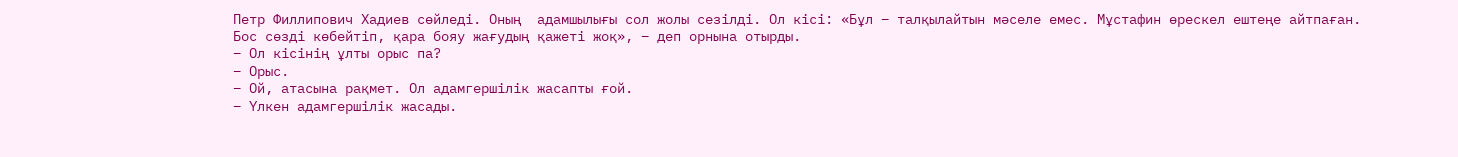Петр Филлипович Хадиев сөйледі. Оның  адамшылығы сол жолы сезілді. Ол кісі: «Бұл – талқылайтын мәселе емес. Мұстафин өрескел ештеңе айтпаған. Бос сөзді көбейтіп, қара бояу жағудың қажеті жоқ», – деп орнына отырды.
– Ол кісінің ұлты орыс па?
– Орыс.
– Ой, атасына рақмет. Ол адамгершілік жасапты ғой.
– Үлкен адамгершілік жасады.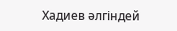Хадиев әлгіндей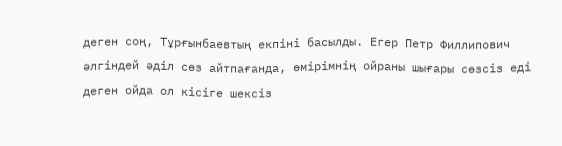деген соң, Тұрғынбаевтың екпіні басылды. Егер Петр Филлипович әлгіндей әділ сөз айтпағанда, өмірімнің ойраны шығары сөзсіз еді деген ойда ол кісіге шексіз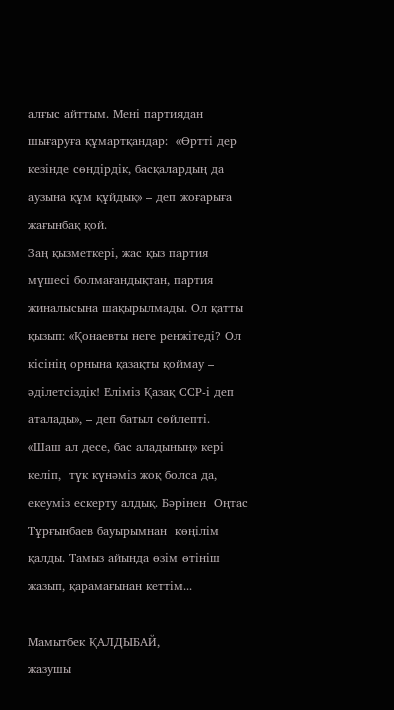алғыс айттым. Мені партиядан шығаруға құмартқандар:  «Өртті дер кезінде сөндірдік, басқалардың да аузына құм құйдық» – деп жоғарыға жағынбақ қой.
Заң қызметкері, жас қыз партия мүшесі болмағандықтан, партия жиналысына шақырылмады. Ол қатты қызып: «Қонаевты неге ренжітеді? Ол кісінің орнына қазақты қоймау – әділетсіздік! Еліміз Қазақ ССР-і деп аталады», – деп батыл сөйлепті.
«Шаш ал десе, бас аладының» кері келіп,  түк күнәміз жоқ болса да,  екеуміз ескерту алдық. Бәрінен  Оңтас Тұрғынбаев бауырымнан  көңілім қалды. Тамыз айында өзім өтініш жазып, қарамағынан кеттім...

Мамытбек ҚАЛДЫБАЙ,
жазушы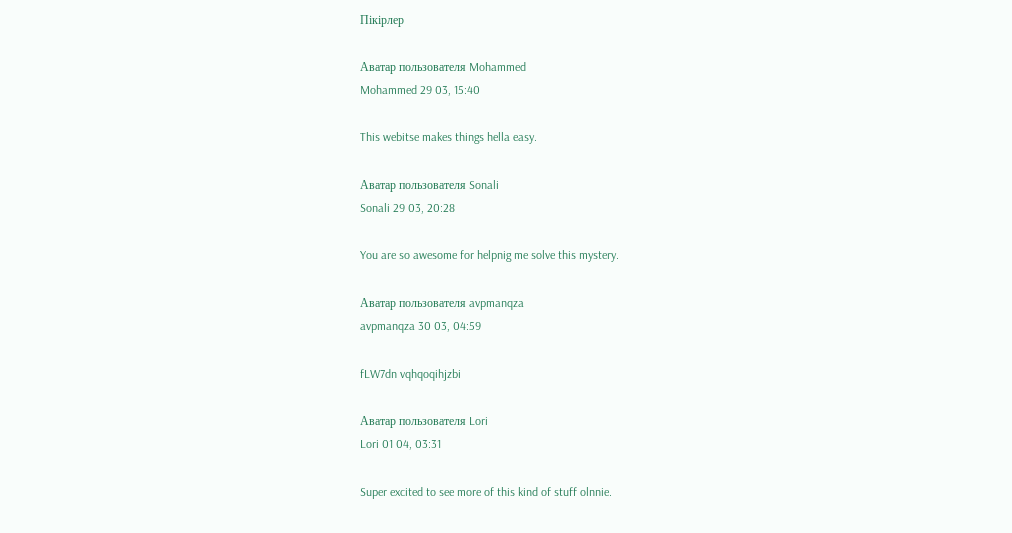Пікірлер

Аватар пользователя Mohammed
Mohammed 29 03, 15:40

This webitse makes things hella easy.

Аватар пользователя Sonali
Sonali 29 03, 20:28

You are so awesome for helpnig me solve this mystery.

Аватар пользователя avpmanqza
avpmanqza 30 03, 04:59

fLW7dn vqhqoqihjzbi

Аватар пользователя Lori
Lori 01 04, 03:31

Super excited to see more of this kind of stuff olnnie.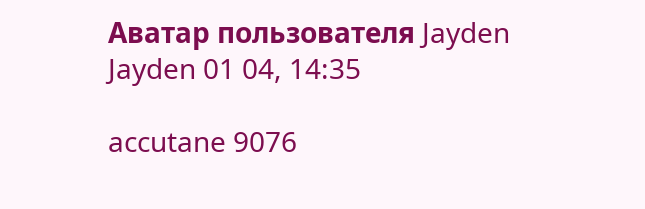Аватар пользователя Jayden
Jayden 01 04, 14:35

accutane 9076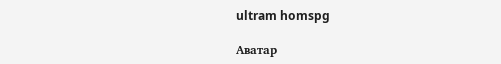ultram homspg

Аватар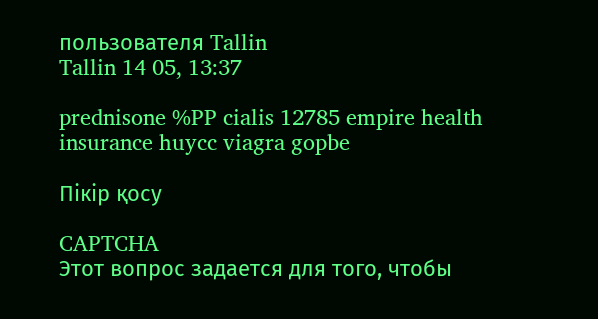пользователя Tallin
Tallin 14 05, 13:37

prednisone %PP cialis 12785 empire health insurance huycc viagra gopbe

Пікір қосу

CAPTCHA
Этот вопрос задается для того, чтобы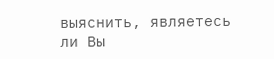выяснить, являетесь ли Вы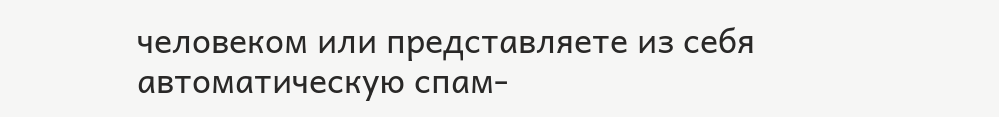человеком или представляете из себя автоматическую спам-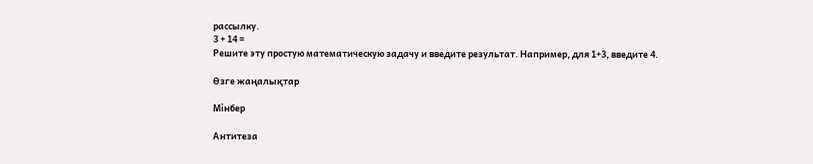рассылку.
3 + 14 =
Решите эту простую математическую задачу и введите результат. Например, для 1+3, введите 4.

Өзге жаңалықтар

Мінбер

Антитеза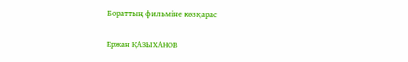Бораттың фильміне көзқарас

Ержан ҚАЗЫХАНОВ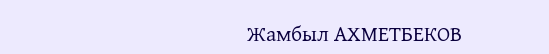Жамбыл АХМЕТБЕКОВ